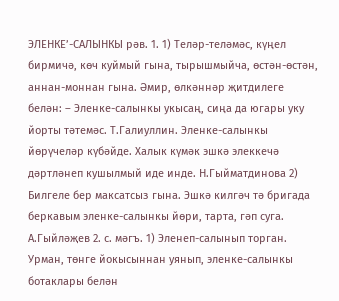ЭЛЕНКЕ’-САЛЫНКЫ рәв. 1. 1) Теләр-теләмәс, күңел бирмичә, көч куймый гына, тырышмыйча, өстән-өстән, аннан-моннан гына. Әмир, өлкәннәр җитдилеге белән: – Эленке-салынкы укысаң, сиңа да югары уку йорты тәтемәс. Т.Галиуллин. Эленке-салынкы йөрүчеләр күбәйде. Халык күмәк эшкә элеккечә дәртләнеп кушылмый иде инде. Н.Гыйматдинова 2) Билгеле бер максатсыз гына. Эшкә килгәч тә бригада беркавым эленке-салынкы йөри, тарта, гәп суга. А.Гыйләҗев 2. с. мәгъ. 1) Эленеп-салынып торган. Урман, төнге йокысыннан уянып, эленке-салынкы ботаклары белән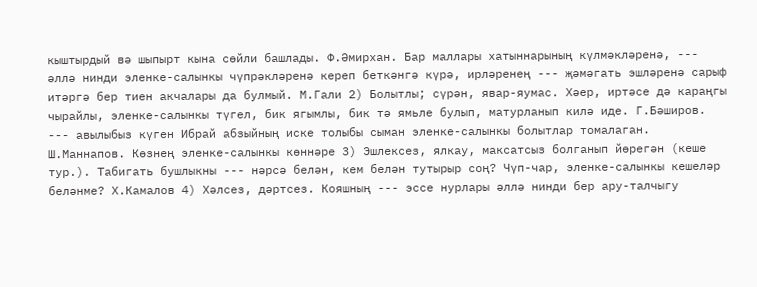кыштырдый вә шыпырт кына сөйли башлады. Ф.Әмирхан. Бар маллары хатыннарының күлмәкләренә, --- әллә нинди эленке-салынкы чүпрәкләренә кереп беткәнгә күрә, ирләренең --- җәмәгать эшләренә сарыф итәргә бер тиен акчалары да булмый. М.Гали 2) Болытлы; сүрән, явар-яумас. Хәер, иртәсе дә караңгы чырайлы, эленке-салынкы түгел, бик ягымлы, бик тә ямьле булып, матурланып килә иде. Г.Бәширов. --- авылыбыз күген Ибрай абзыйның иске толыбы сыман эленке-салынкы болытлар томалаган. Ш.Маннапов. Көзнең эленке-салынкы көннәре 3) Эшлексез, ялкау, максатсыз болганып йөрегән (кеше тур.). Табигать бушлыкны --- нәрсә белән, кем белән тутырыр соң? Чүп-чар, эленке-салынкы кешеләр беләнме? Х.Камалов 4) Хәлсез, дәртсез. Кояшның --- эссе нурлары әллә нинди бер ару-талчыгу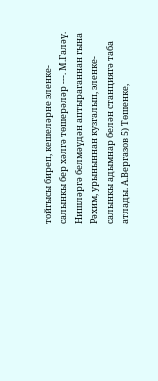тойгысы биреп, кешеләрне эленке-салынкы бер хәлгә төшерәләр ---. М.Галәү. Нишләргә белмәүдән аптыраганнан гына Рәхим, урыныннан кузгалып, эленке-салынкы адымнар белән станциягә таба атлады. А.Вергазов 5) Төшенке,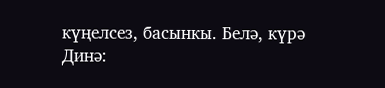күңелсез, басынкы. Белә, күрә Динә: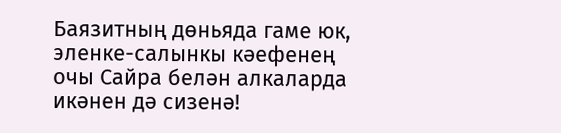Баязитның дөньяда гаме юк, эленке-салынкы кәефенең очы Сайра белән алкаларда икәнен дә сизенә!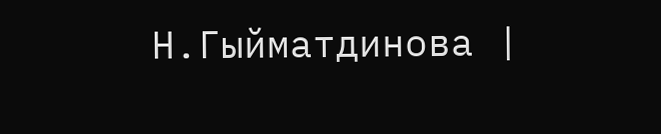Н.Гыйматдинова |